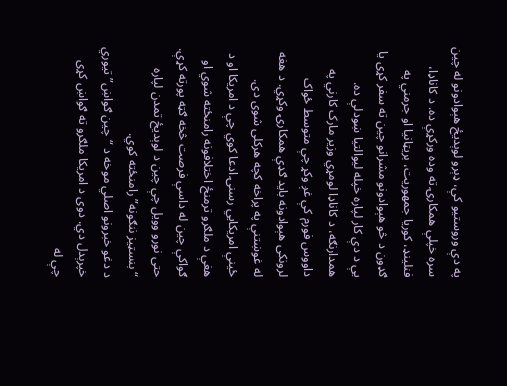په دې وروستیو کې، ډېرو لوېدیځ هېوادونو له چین سره خپلې همکارۍ ته وده ورکړې ده. د کاناډا، فنلینډ، کوریا جمهوریت، بریټانیا او جرمني په ګډون د څو هېوادونو مشرانو چین ته سفر کړی یا یې د دې کار لپاره خپله لیوالتیا ښودلې ده. همدارنګه، د کاناډا لومړي وزیر مارک کارني په داووس فورم کې غږ وکړ چې متوسط ځواک لرونکی هېوادونه باید ګډې همکارۍ وکړي. د هغه له غوښتنې په پراخه کچه هرکلی شوی دی.
ځینې امریکايي رسنۍ ادعا کوي چې د امریکا او د هغې د ملګرو ترمنځ اختلافونه رامنځته شوي او ګواکې چین له داسې فرصت څخه ګټه پورته کړې. حتی نورو وویل چې چین د لوېدیځ تمدن لپاره “بنسټیز ننګونه” رامنځته کوي.
د دغو خبرونو اصلي موخه د “چین ګواښ” تیوري خپرېدل دي. دوی د امریکا ملګرو ته ګواښ کړی چې له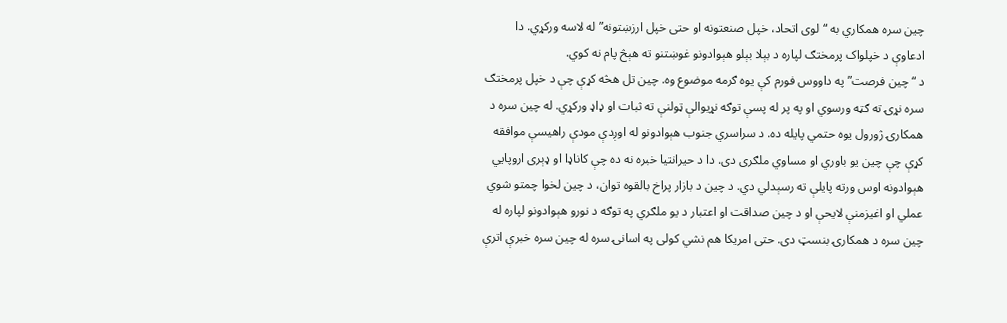چین سره همکاري به “لوی اتحاد، خپل صنعتونه او حتی خپل ارزښتونه” له لاسه ورکړي. دا ادعاوې د خپلواک پرمختګ لپاره د بېلا بېلو هېوادونو غوښتنو ته هېڅ پام نه کوي.
د “چین فرصت” په داووس فورم کې یوه ګرمه موضوع وه. چین تل هڅه کړې چې د خپل پرمختګ سره نړۍ ته ګټه ورسوي او په پر له پسې توګه نړیوالې ټولنې ته ثبات او ډاډ ورکړي. له چین سره د همکارۍ ژورول یوه حتمي پایله ده. د سراسري جنوب هېوادونو له اوږدې مودې راهیسې موافقه کړې چې چین یو باوري او مساوي ملګری دی. دا د حیرانتیا خبره نه ده چې کاناډا او ډېری اروپایي هېوادونه اوس ورته پایلې ته رسېدلي دي. د چین د بازار پراخ بالقوه توان، د چین لخوا چمتو شوي عملي او اغیزمنې لایحې او د چین صداقت او اعتبار د یو ملګري په توګه د نورو هېوادونو لپاره له چین سره د همکارۍ بنسټ دی. حتی امریکا هم نشي کولی په اسانۍ سره له چین سره خبرې اترې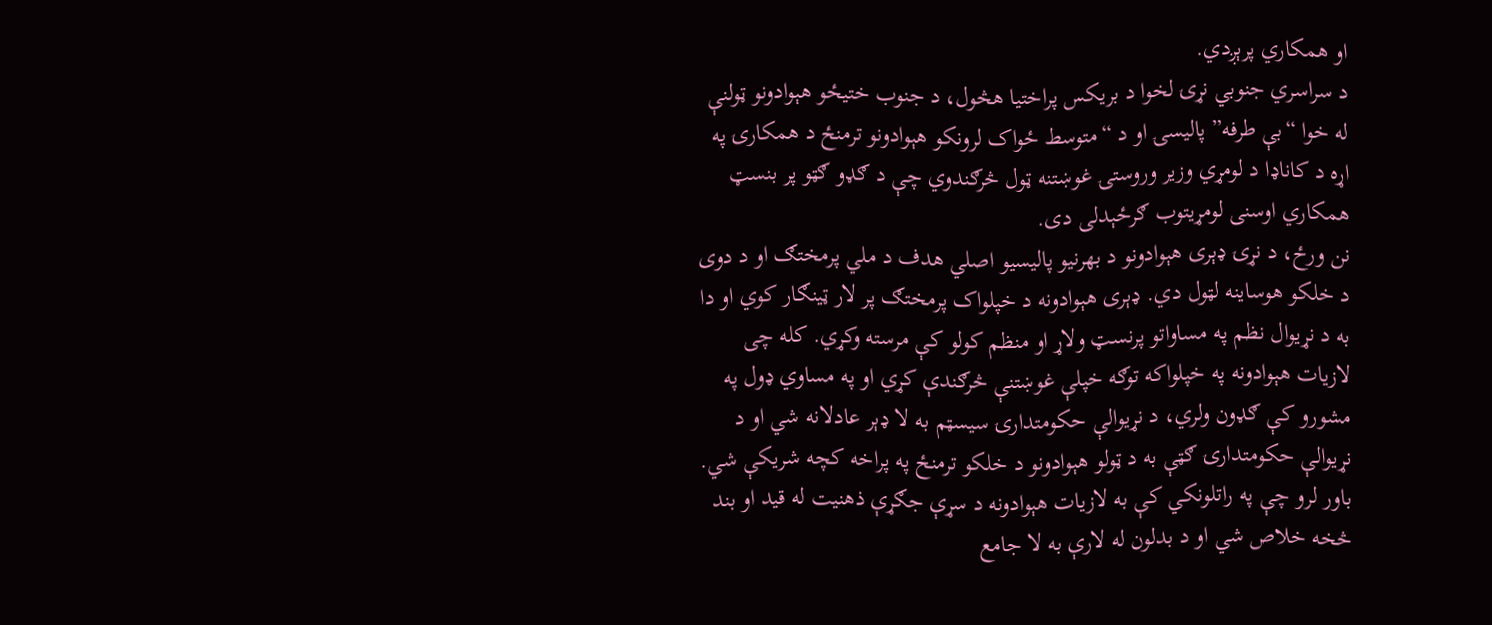او همکاري پرېږدي.
د سراسري جنوبي نړۍ لخوا د بریکس پراختیا هڅول، د جنوب ختیځو هېوادونو ټولنې له خوا “بې طرفه” پالیسۍ او د “متوسط ځواک لرونکو هېوادونو ترمنځ د همکارۍ په اړه د کاناډا د لومړي وزیر وروستۍ غوښتنه ټول څرګندوي چې د ګډو ګټو پر بنسټ همکاري اوسنی لومړیتوب ګرځېدلی دی.
نن ورځ، د نړۍ ډېری هېوادونو د بهرنیو پالیسیو اصلي هدف د ملي پرمختګ او د دوی د خلکو هوساینه لټول دي. ډېری هېوادونه د خپلواک پرمختګ پر لار ټینګار کوي او دا به د نړيوال نظم په مساواتو پرنسټ ولاړ او منظم کولو کې مرسته وکړي. کله چی لازیات هېوادونه په خپلواکه توګه خپلې غوښتنې څرګندې کړي او په مساوي ډول په مشورو کې ګډون ولري، د نړیوالې حکومتدارۍ سیسټم به لا ډېر عادلانه شي او د نړیوالې حکومتدارۍ ګټې به د ټولو هېوادونو د خلکو ترمنځ په پراخه کچه شریکې شي.
باور لرو چې په راتلونکي کې به لازیات هېوادونه د سړې جګړې ذهنیت له قید او بند څخه خلاص شي او د بدلون له لارې به لا جامع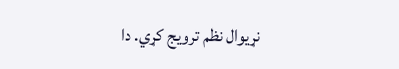نړیوال نظم ترویج کړي. دا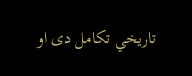تاریخي تکامل دی او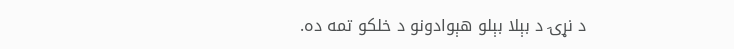د نړۍ د بېلا بېلو هېوادونو د خلکو تمه ده.